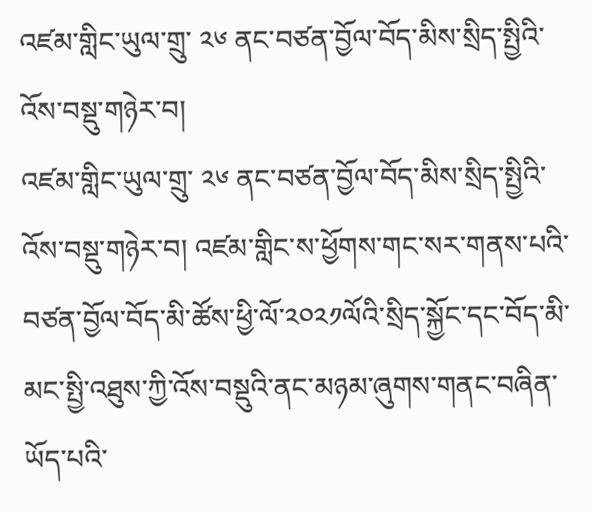འཛམ་གླིང་ཡུལ་གྲུ་ ༢༦ ནང་བཙན་བྱོལ་བོད་མིས་སྲིད་སྤྱིའི་འོས་བསྡུ་གཉེར་བ།
འཛམ་གླིང་ཡུལ་གྲུ་ ༢༦ ནང་བཙན་བྱོལ་བོད་མིས་སྲིད་སྤྱིའི་འོས་བསྡུ་གཉེར་བ། འཛམ་གླིང་ས་ཕྱོགས་གང་སར་གནས་པའི་བཙན་བྱོལ་བོད་མི་ཚོས་ཕྱི་ལོ་༢༠༢༡ལོའི་སྲིད་སྐྱོང་དང་བོད་མི་མང་སྤྱི་འཐུས་ཀྱི་འོས་བསྡུའི་ནང་མཉམ་ཞུགས་གནང་བཞིན་ཡོད་པའི་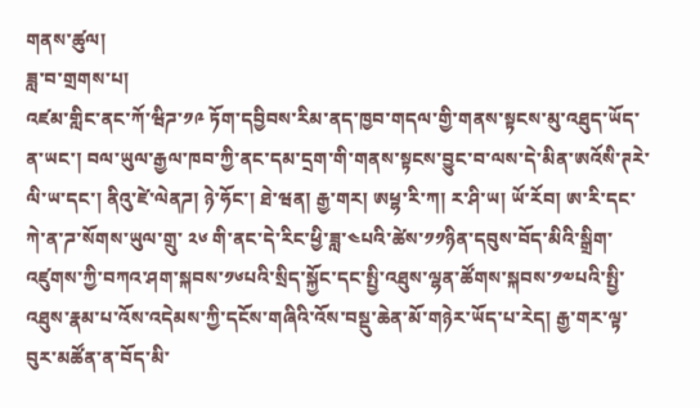གནས་ཚུལ།
ཟླ་བ་གྲགས་པ།
འཛམ་གླིང་ནང་ཀོ་ཝིཌ་༡༩ ཏོག་དབྱིབས་རིམ་ནད་ཁྱབ་གདལ་གྱི་གནས་སྟངས་མུ་འཐུད་ཡོད་ན་ཡང་། བལ་ཡུལ་རྒྱལ་ཁབ་ཀྱི་ནང་དམ་དྲག་གི་གནས་སྟངས་བྱུང་བ་ལས་དེ་མིན་ཨའོསི་ཊརེ་ལི་ཡ་དང་། ནིའུ་ཛེ་ལེནཌ། ཉེ་ཧོང་། ཐེ་ཝན། རྒྱ་གར། ཨཕྷ་རི་ཀ། ར་ཤི་ཡ། ཡོ་རོབ། ཨ་རི་དང་ཀེ་ན་ཌ་སོགས་ཡུལ་གྲུ་ ༢༦ གི་ནང་དེ་རིང་ཕྱི་ཟླ་༤པའི་ཚེས་༡༡ཉིན་དབུས་བོད་མིའི་སྒྲིག་འཛུགས་ཀྱི་བཀའ་ཤག་སྐབས་༡༦པའི་སྲིད་སྐྱོང་དང་སྤྱི་འཐུས་ལྷན་ཚོགས་སྐབས་༡༧པའི་སྤྱི་འཐུས་རྣམ་པ་འོས་འདེམས་ཀྱི་དངོས་གཞིའི་འོས་བསྡུ་ཆེན་མོ་གཉེར་ཡོད་པ་རེད། རྒྱ་གར་ལྟ་བུར་མཚོན་ན་བོད་མི་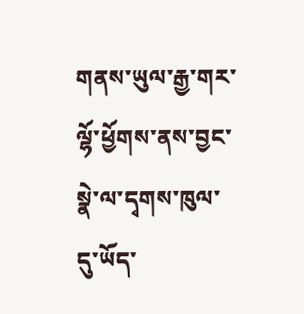གནས་ཡུལ་རྒྱ་གར་ལྷོ་ཕྱོགས་ནས་བྱང་སྣེ་ལ་དྭགས་ཁུལ་དུ་ཡོད་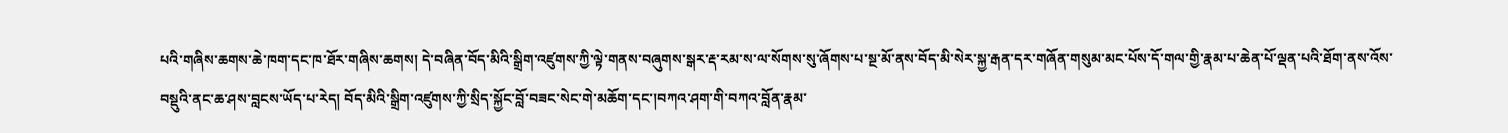པའི་གཞིས་ཆགས་ཆེ་ཁག་དང་ཁ་ཐོར་གཞིས་ཆགས། དེ་བཞིན་བོད་མིའི་སྒྲིག་འཛུགས་ཀྱི་ལྟེ་གནས་བཞུགས་སྒར་རྡ་རམ་ས་ལ་སོགས་སུ་ཞོགས་པ་སྔ་མོ་ནས་བོད་མི་སེར་སྐྱ་རྒན་དར་གཞོན་གསུམ་མང་པོས་དོ་གལ་གྱི་རྣམ་པ་ཆེན་པོ་ལྡན་པའི་ཐོག་ནས་འོས་བསྡུའི་ནང་ཆ་ཤས་བླངས་ཡོད་པ་རེད། བོད་མིའི་སྒྲིག་འཛུགས་ཀྱི་སྲིད་སྐྱོང་བློ་བཟང་སེང་གེ་མཆོག་དང་།བཀའ་ཤག་གི་བཀའ་བློན་རྣམ་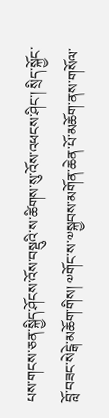པས་གངས་ཅན་སྐྱིད་ཤོངས་འོས་བསྡུའི་ས་ཚིགས་སུ་འོས་འཕངས་ཤིང་། སྲིད་སྐྱོང་བློ་བཟང་སེངྒེ་མཆོག་གིས། ༧གོང་ས་༧སྐྱབས་མགོན་ཆེན་པོ་མཆོག་ནས་གསོལ་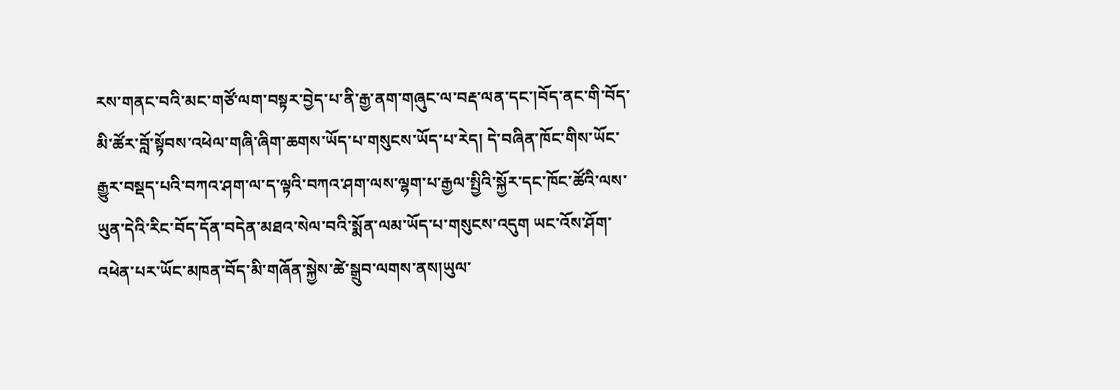རས་གནང་བའི་མང་གཙོ་ལག་བསྟར་བྱེད་པ་ནི་རྒྱ་ནག་གཞུང་ལ་བརྡ་ལན་དང་།བོད་ནང་གི་བོད་མི་ཚོར་བློ་སྟོབས་འཕེལ་གཞི་ཞིག་ཆགས་ཡོད་པ་གསུངས་ཡོད་པ་རེད། དེ་བཞིན་ཁོང་གིས་ཡོང་རྒྱུར་བསྡད་པའི་བཀའ་ཤག་ལ་ད་ལྟའི་བཀའ་ཤག་ལས་ལྷག་པ་རྒྱལ་སྤྱིའི་སྐྱོར་དང་ཁོང་ཚོའི་ལས་ཡུན་དེའི་རིང་བོད་དོན་བདེན་མཐའ་སེལ་བའི་སྨོན་ལམ་ཡོད་པ་གསུངས་འདུག ཡང་འོས་ཤོག་འཕེན་པར་ཡོང་མཁན་བོད་མི་གཞོན་སྐྱེས་ཚེ་སྒྲུབ་ལགས་ནས།ཡུལ་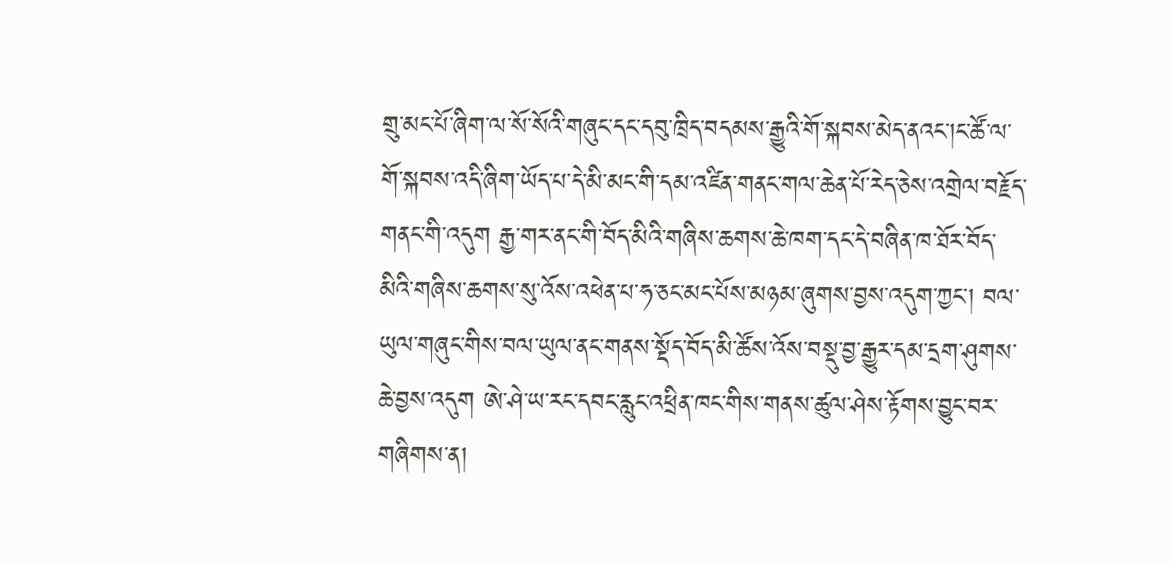གྲུ་མང་པོ་ཞིག་ལ་སོ་སོའི་གཞུང་དང་དབུ་ཁྲིད་བདམས་རྒྱུའི་གོ་སྐབས་མེད་ནའང་།ང་ཚོ་ལ་གོ་སྐབས་འདི་ཞིག་ཡོད་པ་དེ་མི་མང་གི་དམ་འཛིན་གནང་གལ་ཆེན་པོ་རེད་ཅེས་འགྲེལ་བརྗོད་གནང་གི་འདུག རྒྱ་གར་ནང་གི་བོད་མིའི་གཞིས་ཆགས་ཆེ་ཁག་དང་དེ་བཞིན་ཁ་ཐོར་བོད་མིའི་གཞིས་ཆགས་སུ་འོས་འཕེན་པ་ཧ་ཅང་མང་པོས་མཉམ་ཞུགས་བྱས་འདུག་ཀྱང་། བལ་ཡུལ་གཞུང་གིས་བལ་ཡུལ་ནང་གནས་སྡོད་བོད་མི་ཚོས་འོས་བསྡུ་བྱ་རྒྱུར་དམ་དྲག་ཤུགས་ཆེ་བྱས་འདུག ཨེ་ཤེ་ཡ་རང་དབང་རླུང་འཕྲིན་ཁང་གིས་གནས་ཚུལ་ཤེས་རྟོགས་བྱུང་བར་གཞིགས་ན།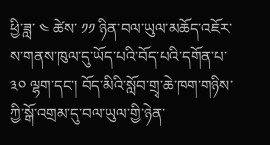ཕྱི་ཟླ་ ༤ ཚེས་ ༡༡ ཉིན་བལ་ཡུལ་མཆོད་འཇོར་ས་གནས་ཁུལ་དུ་ཡོད་པའི་བོད་པའི་དགོན་པ་ ༣༠ ལྷག་དང་། བོད་མིའི་སློབ་གྲྭ་ཆེ་ཁག་གཉིས་ཀྱི་སྒོ་འགྲམ་དུ་བལ་ཡུལ་གྱི་ཉེན་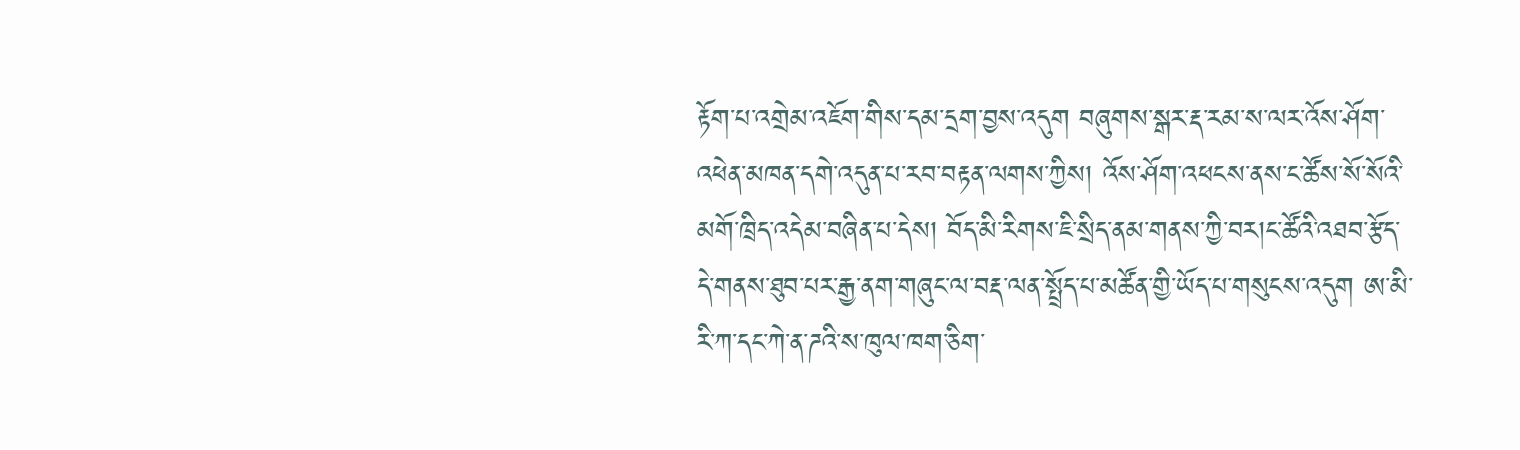རྟོག་པ་འགྲེམ་འཇོག་གིས་དམ་དྲག་བྱས་འདུག བཞུགས་སྒར་རྡ་རམ་ས་ལར་འོས་ཤོག་འཕེན་མཁན་དགེ་འདུན་པ་རབ་བརྟན་ལགས་ཀྱིས། འོས་ཤོག་འཕངས་ནས་ང་ཚོས་སོ་སོའི་མགོ་ཁྲིད་འདེམ་བཞིན་པ་དེས། བོད་མི་རིགས་ཇི་སྲིད་ནམ་གནས་ཀྱི་བར།ང་ཚོའི་འཐབ་རྩོད་དེ་གནས་ཐུབ་པར་རྒྱ་ནག་གཞུང་ལ་བརྡ་ལན་སྤྲོད་པ་མཚོན་གྱི་ཡོད་པ་གསུངས་འདུག ཨ་མི་རི་ཀ་དང་ཀེ་ན་ཌའི་ས་ཁུལ་ཁག་ཅིག་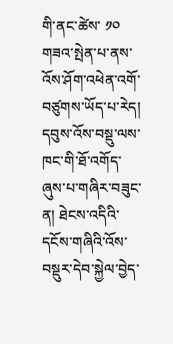གི་ནང་ཚེས་ ༡༠ གཟའ་སྤེན་པ་ནས་འོས་ཤོག་འཕེན་འགོ་བཙུགས་ཡོད་པ་རེད། དབུས་འོས་བསྡུ་ལས་ཁང་གི་ཐོ་འགོད་ཞུས་པ་གཞིར་བཟུང་ན། ཐེངས་འདིའི་དངོས་གཞིའི་འོས་བསྡུར་དེབ་སྐྱེལ་བྱེད་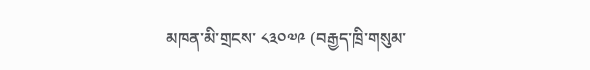མཁན་མི་གྲངས་ ༨༣༠༧༩ (བརྒྱད་ཁྲི་གསུམ་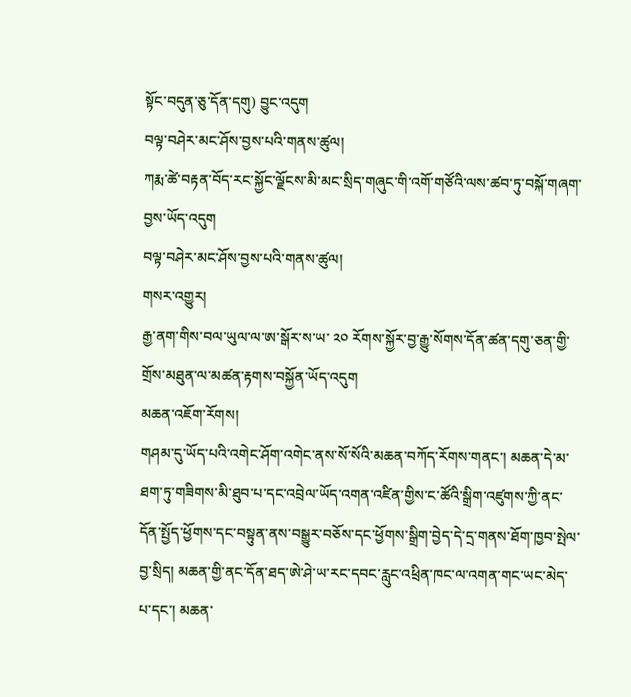སྟོང་བདུན་ཅུ་དོན་དགུ) བྱུང་འདུག
བལྟ་བཤེར་མང་ཤོས་བྱས་པའི་གནས་ཚུལ།
ཀརྨ་ཚེ་བརྟན་བོད་རང་སྐྱོང་ལྗོངས་མི་མང་སྲིད་གཞུང་གི་འགོ་གཙོའི་ལས་ཚབ་ཏུ་བསྐོ་གཞག་བྱས་ཡོད་འདུག
བལྟ་བཤེར་མང་ཤོས་བྱས་པའི་གནས་ཚུལ།
གསར་འགྱུར།
རྒྱ་ནག་གིས་བལ་ཡུལ་ལ་ཨ་སྒོར་ས་ཡ་ ༢༠ རོགས་སྐྱོར་བྱ་རྒྱུ་སོགས་དོན་ཚན་དགུ་ཅན་གྱི་གྲོས་མཐུན་ལ་མཚན་རྟགས་བསྐྱོན་ཡོད་འདུག
མཆན་འཇོག་རོགས།
གཤམ་དུ་ཡོད་པའི་འགེང་ཤོག་འགེང་ནས་སོ་སོའི་མཆན་བཀོད་རོགས་གནང་། མཆན་དེ་མ་ཐག་ཏུ་གཟིགས་མི་ཐུབ་པ་དང་འབྲེལ་ཡོད་འགན་འཛིན་གྱིས་ང་ཚོའི་སྒྲིག་འཛུགས་ཀྱི་ནང་དོན་སྤྱོད་ཕྱོགས་དང་བསྟུན་ནས་བསྒྱུར་བཅོས་དང་ཕྱོགས་སྒྲིག་བྱེད་དེ་དྲ་གནས་ཐོག་ཁྱབ་སྤེལ་བྱ་སྲིད། མཆན་གྱི་ནང་དོན་ཐད་ཨེ་ཤེ་ཡ་རང་དབང་རླུང་འཕྲིན་ཁང་ལ་འགན་གང་ཡང་མེད་པ་དང་། མཆན་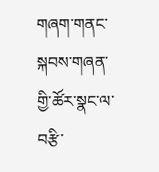གཞག་གནང་སྐབས་གཞན་གྱི་ཚོར་སྣང་ལ་བརྩི་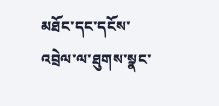མཐོང་དང་དངོས་འབྲེལ་ལ་ཐུགས་སྣང་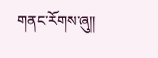གནང་རོགས་ཞུ༎